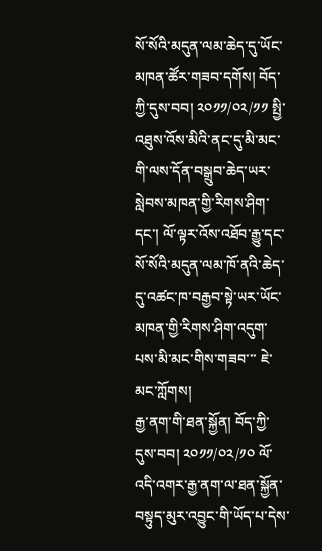སོ་སོའི་མདུན་ལམ་ཆེད་དུ་ཡོང་མཁན་ཚོར་གཟབ་དགོས། བོད་ཀྱི་དུས་བབ། ༢༠༡༡/༠༢/༡༡ སྤྱི་འཐུས་འོས་མིའི་ནང་དུ་མི་མང་གི་ལས་དོན་བསྒྲུབ་ཆེད་ཡར་སླེབས་མཁན་གྱི་རིགས་ཤིག་དང་། ལོ་ལྟར་འོས་འཐོབ་རྒྱུ་དང་སོ་སོའི་མདུན་ལམ་ཁོ་ནའི་ཆེད་དུ་འཚང་ཁ་བརྒྱབ་སྟེ་ཡར་ཡོང་མཁན་གྱི་རིགས་ཤིག་འདུག་པས་མི་མང་གིས་གཟབ་་་ ཇེ་མང་ཀློགས།
རྒྱ་ནག་གི་ཐན་སྐྱོན། བོད་ཀྱི་དུས་བབ། ༢༠༡༡/༠༢/༡༠ ལོ་འདི་འགར་རྒྱ་ནག་ལ་ཐན་སྐྱོན་བསྟུད་མུར་འབྱུང་གི་ཡོད་པ་དེས་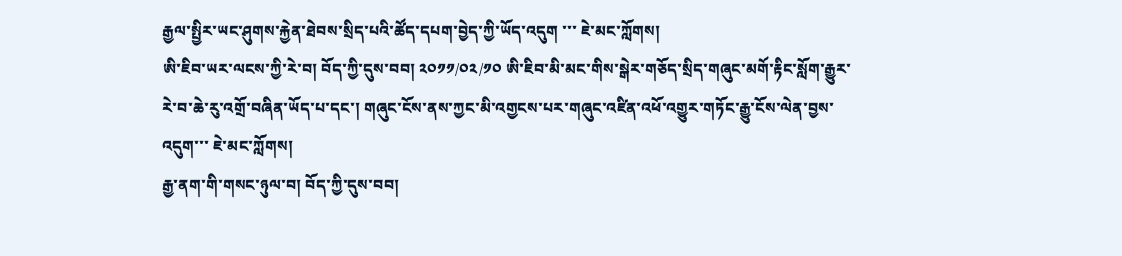རྒྱལ་སྤྱིར་ཡང་ཤུགས་རྐྱེན་ཐེབས་སྲིད་པའི་ཚོད་དཔག་བྱེད་ཀྱི་ཡོད་འདུག ་་་ ཇེ་མང་ཀློགས།
ཨི་ཇིབ་ཡར་ལངས་ཀྱི་རེ་བ། བོད་ཀྱི་དུས་བབ། ༢༠༡༡/༠༢/༡༠ ཨི་ཇིབ་མི་མང་གིས་སྒེར་གཅོད་སྲིད་གཞུང་མགོ་རྟིང་སློག་རྒྱུར་རེ་བ་ཆེ་རུ་འགྲོ་བཞིན་ཡོད་པ་དང་། གཞུང་ངོས་ནས་ཀྱང་མི་འགྱངས་པར་གཞུང་འཛིན་འཕོ་འགྱུར་གཏོང་རྒྱུ་ངོས་ལེན་བྱས་འདུག་་་ ཇེ་མང་ཀློགས།
རྒྱ་ནག་གི་གསང་ཉུལ་བ། བོད་ཀྱི་དུས་བབ།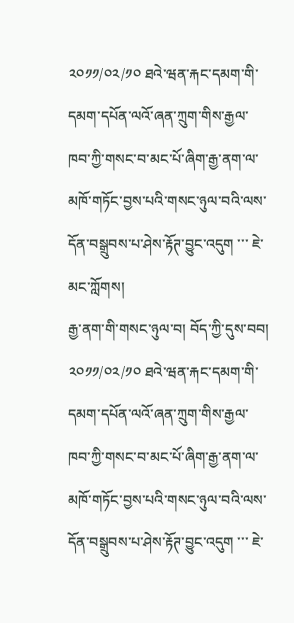༢༠༡༡/༠༢/༡༠ ཐའེ་ཝན་རྐང་དམག་གི་དམག་དཔོན་ལའོ་ཞན་ཀྲུག་གིས་རྒྱལ་ཁབ་ཀྱི་གསང་བ་མང་པོ་ཞིག་རྒྱ་ནག་ལ་མཁོ་གཏོང་བྱས་པའི་གསང་ཉུལ་བའི་ལས་དོན་བསྒྲུབས་པ་ཤེས་རྟོཊ་བྱུང་འདུག ་་་ ཇེ་མང་ཀློགས།
རྒྱ་ནག་གི་གསང་ཉུལ་བ། བོད་ཀྱི་དུས་བབ། ༢༠༡༡/༠༢/༡༠ ཐའེ་ཝན་རྐང་དམག་གི་དམག་དཔོན་ལའོ་ཞན་ཀྲུག་གིས་རྒྱལ་ཁབ་ཀྱི་གསང་བ་མང་པོ་ཞིག་རྒྱ་ནག་ལ་མཁོ་གཏོང་བྱས་པའི་གསང་ཉུལ་བའི་ལས་དོན་བསྒྲུབས་པ་ཤེས་རྟོཊ་བྱུང་འདུག ་་་ ཇེ་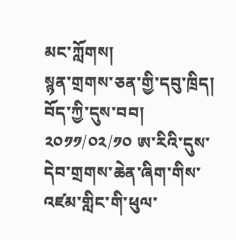མང་ཀློགས།
སྙན་གྲགས་ཅན་གྱི་དབུ་ཁྲིད། བོད་ཀྱི་དུས་བབ། ༢༠༡༡/༠༢/༡༠ ཨ་རིའི་དུས་དེབ་གྲགས་ཆེན་ཞིག་གིས་འཛམ་གླིང་གི་ཕུལ་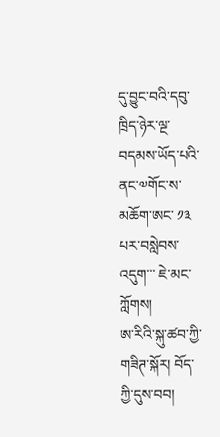དུ་བྱུང་བའི་དབུ་ཁྲིད་ཉེར་ལྔ་བདམས་ཡོད་པའི་ནང་༧གོང་ས་མཆོག་ཨང་ ༡༣ པར་བསླེབས་འདུག་་་ ཇེ་མང་ཀློགས།
ཨ་རིའི་སྐུ་ཚབ་ཀྱི་གཟིཊ་སྐོར། བོད་ཀྱི་དུས་བབ།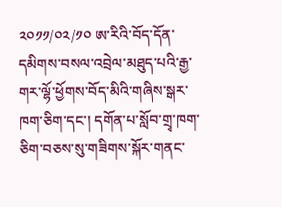༢༠༡༡/༠༢/༡༠ ཨ་རིའི་བོད་དོན་དམིགས་བསལ་འབྲེལ་མཐུད་པའི་རྒྱ་གར་ལྷོ་ཕྱོགས་བོད་མིའི་གཞིས་སྒར་ཁག་ཅིག་དང་། དགོན་པ་སློབ་གྲྭ་ཁག་ཅིག་བཅས་སུ་གཟིགས་སྐོར་གནང་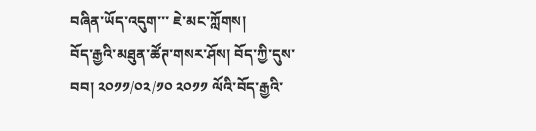བཞིན་ཡོད་འདུག་་་ ཇེ་མང་ཀློགས།
བོད་རྒྱའི་མཐུན་ཚོཊ་གསར་ཤོས། བོད་ཀྱི་དུས་བབ། ༢༠༡༡/༠༢/༡༠ ༢༠༡༡ ལོའི་བོད་རྒྱའི་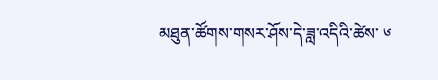མཐུན་ཚོགས་གསར་ཤོས་དེ་ཟླ་འདིའི་ཚེས་ ༦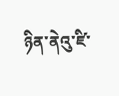ཉིན་ནེའུ་ཛི་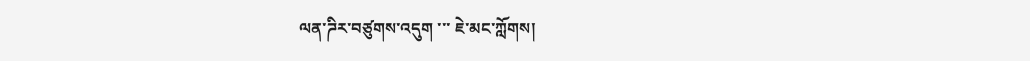ལན་ཌིར་བཙུགས་འདུག ་་་ ཇེ་མང་ཀློགས།